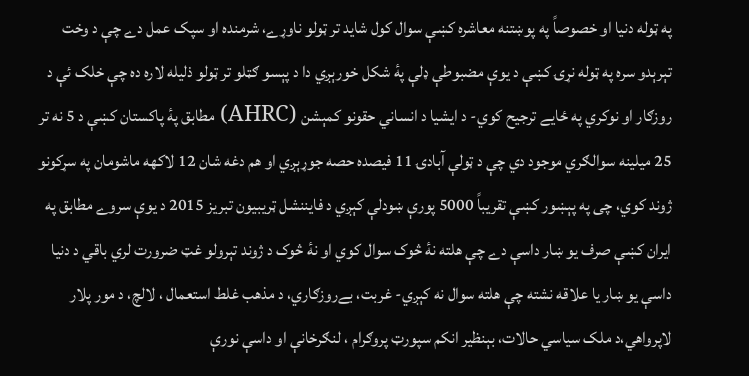په ټوله دنيا او خصوصاً په پوښتنه معاشره کښې سوال کول شاید تر ټولو ناوړے، شرمنده او سپک عمل دے چې د وخت تېرېدو سره په ټوله نړۍ کښې د يوې مضبوطې ډلې پۀ شکل خورېږي دا د پېسو ګټلو تر ټولو ذلیله لاره ده چې خلک ئې د روزګار او نوکري په ځايے ترجيح کوي- د ايشيا د انساني حقونو کمېشن (AHRC) مطابق پۀ پاکستان کښې د 5 نه تر 25 ميلينه سوالګري موجود دي چې د ټولې آبادۍ 11 فيصده حصه جوړېږي او هم دغه شان 12 لاکهه ماشومان په سړکونو ژوند کوي، چی په پېښور کښې تقريباً 5000 پورې ښودلې کېږي د فايننشل ټريبيون تبريز 2015 د يوې سروے مطابق په ايران کښې صرف يو ښار داسې دے چې هلته نۀ څوک سوال کوي او نۀ څوک د ژوند تېرولو غټ ضرورت لري باقي د دنيا داسې يو ښار يا علاقه نشته چې هلته سوال نه کېږي- غربت، بےروزګاري، د مذهب غلط استعمال ، لالچ، د مور پلار لاپرواهي،د ملک سياسي حالات، بېنظير انکم سپورټ پروګرام ، لنګرخانې او داسې نورې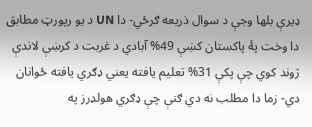ډيرې بلها وجې د سوال ذريعه ګرځي- دا UN د يو رپورټ مطابق دا وخت پۀ پاکستان کښې 49% آبادي د غربت د کرښې لاندې ژوند کوي چې پکې 31% تعليم يافته يعني ډګري يافته ځوانان دي- زما دا مطلب نه دي ګنې چې ډګري هولډرز په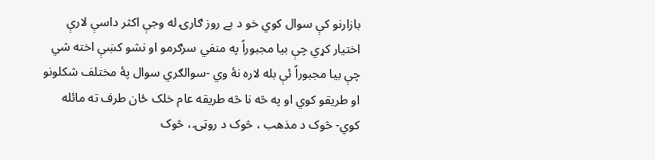بازارنو کې سوال کوي خو د بے روز ګارۍ له وجې اکثر داسې لارې اختيار کړي چې بيا مجبوراً په منفي سرګرمو او نشو کښې اخته شي چې بیا مجبوراً ئې بله لاره نۀ وي -سوالګري سوال پۀ مختلف شکلونو او طريقو کوي او په څه نا څه طريقه عام خلک ځان طرف ته مائله کوي- څوک د مذهب ، څوک د روټۍ ، څوک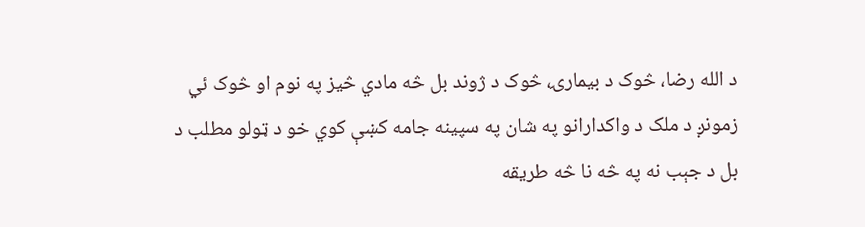د الله رضا، څوک د بيمارۍ، څوک د ژوند بل څه مادي څيز په نوم او څوک ئي زمونږ د ملک د واکدارانو په شان په سپينه جامه کښې کوي خو د ټولو مطلب د بل د جېب نه په څه نا څه طريقه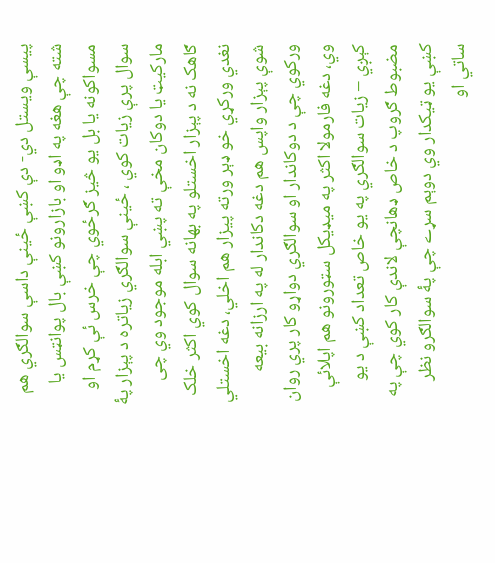پيسې ويستل دي- دې کښې ځينې داسې سوالګري هم شته چې هغه په اډو او بازارونو کښې بال پوانټس يا مسواکونه يا بل يو څيز ګرځوي چې خرس ئې کړم او سوال پرې زيات کوي ، ځينې سوالګري زياتره د پېزار پۀ مارکيټ يا دوکان مخې ته پښي ابله موجود وي چی ګاهک نه د پېزار اخستلو په بهانه سوال کوي اکثر خلک نغدي ورکړي خو ډېر ورته پيزار هم اخلي، دغه اخستلي شوې پېزار واپس هم دغه دکاندار له په ارزانه بيعه ورکوي چې د دوکاندار او سوالګري دواړو کار پري روان وي، دغه فارمولا اکثر په ميډيکل سټورونو هم اپلائې کېږي – زيات سوالګري په يو خاص تعداد کښې د يو مضبوط ګروپ د خاص ډهانچې لاندې کار کوي چې په کښې يو ټيکدار وي دوېم سړے چې پۀ سوالګرو نظر ساتي او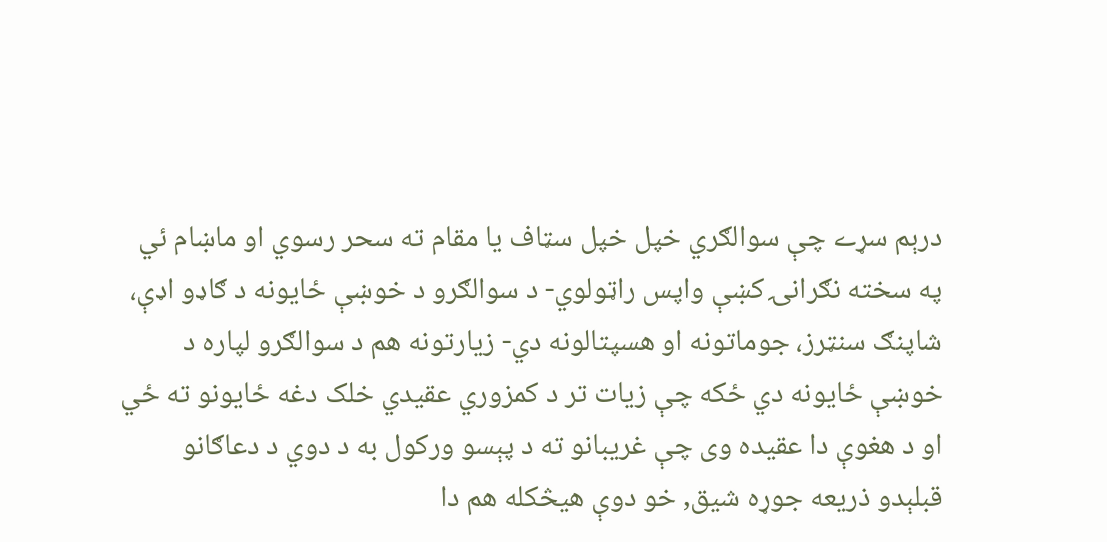درېم سړے چې سوالګري خپل خپل سټاف يا مقام ته سحر رسوي او ماښام ئي په سخته نګرانۍ کښې واپس راټولوي- د سوالګرو د خوښې ځایونه د ګاډو اډې، شاپنګ سنټرز، جوماتونه او هسپتالونه دي- زیارتونه هم د سوالګرو لپاره د خوښې ځايونه دي ځکه چې زيات تر د کمزوري عقيدي خلک دغه ځايونو ته ځي او د هغوې دا عقيده وی چې غریبانو ته د پېسو ورکول به د دوي د دعاګانو قبلېدو ذريعه جوړه شیق, خو دوې هیڅکله هم دا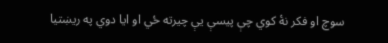سوچ او فکر نۀ کوي چې پیسې یې چیرته ځي او ایا دوي په ريښتيا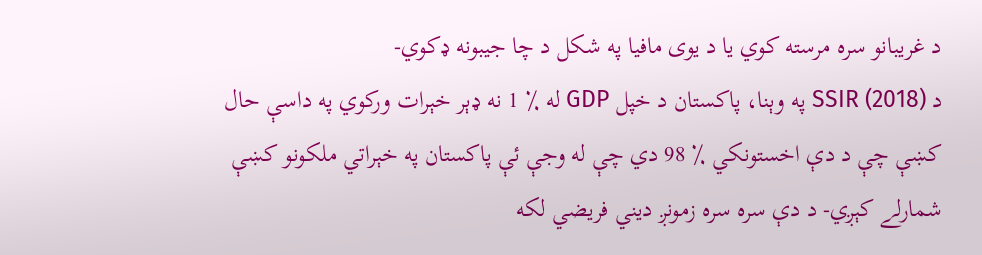د غریبانو سره مرسته کوي یا د يوی مافیا په شکل د چا جيبونه ډکوي-
د SSIR (2018) په وېنا، پاکستان د خپل GDP له ٪ 1 نه ډېر خېرات ورکوي په داسې حال کښې چې د دې اخستونکي ٪ 98 دي چې له وجې ئې پاکستان په خېراتي ملکونو کښې شمارلے کېږي- د دې سره سره زمونږ دیني فريضي لکه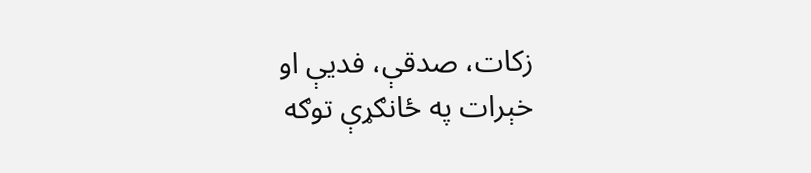زکات، صدقې، فديې او خېرات په ځانګړې توګه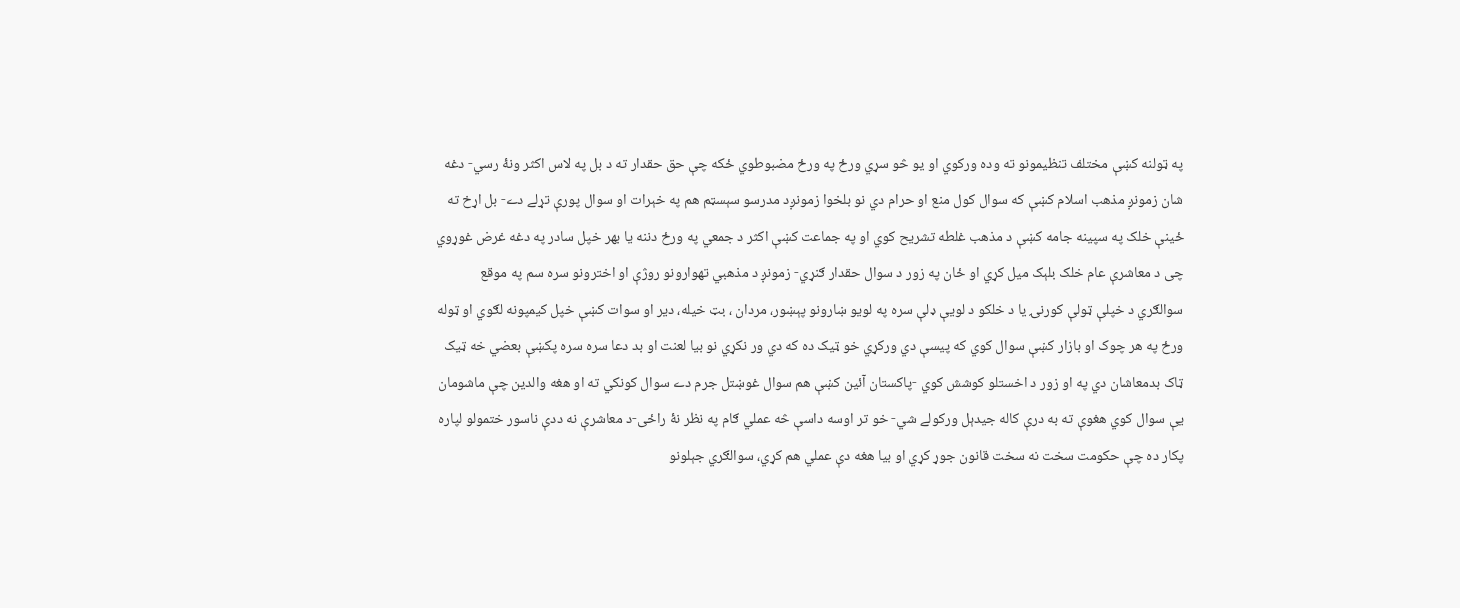په ټولنه کښې مختلف تنظيمونو ته وده ورکوي او يو څو سړي ورځ په ورځ مضبوطوي ځکه چې حق حقدار ته د بل په لاس اکثر ونۀ رسي- دغه شان زمونږ مذهب اسلام کښې که سوال کول منع او حرام دي نو بلخوا زمونږد مدرسو سېسټم هم په خېرات او سوال پورې تړلے دے- بل اړخ ته ځينې خلک په سپينه جامه کښې د مذهب غلطه تشريح کوي او په جماعت کښې اکثر د جمعي په ورځ دننه يا بهر خپل سادر په دغه غرض غوړوي چی د معاشرې عام خلک بلېک ميل کړي او ځان په زور د سوال حقدار ګنړي- زمونږ د مذهبي تهوارونو روژې او اخترونو سره سم په موقع سوالګري د خپلې ټولې کورنۍ یا د خلکو د لویې ډلې سره په لویو ښارونو پېښور، مردان ، بټ خیله، دير او سوات کښې خپل کیمپونه لګوي او ټوله ورځ په هر چوک او بازار کښې سوال کوي که پيسې دي ورکړي خو ټيک ده که دي ور نکړي نو بيا لعنت او بد دعا سره سره پکښې بعضي خه ټيک ټاک بدمعاشان دي په او زور د اخستلو کوشش کوي -پاکستان آئين کښې هم سوال غوښتل جرم دے سوال کونکي ته او هغه والدین چې ماشومان یې سوال کوي هغوې ته به درې کاله جيدېل ورکولے شي- خو تر اوسه داسې څه عملي ګام په نظر نۀ راځی-د معاشرې نه ددې ناسور ختمولو لپاره پکار ده چې حکومت سخت نه سخت قانون جوړ کړي او بيا هغه دې عملي هم کړي، سوالګري جېلونو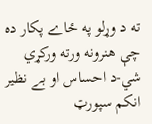ته د وړلو په ځاے پکار ده چې هنرونه ورته ورکړي شي-د احساس او بے نظير انکم سپورټ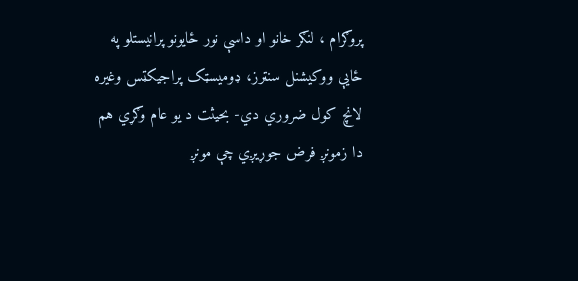پروګرام ، لنګر خانو او داسې نور ځايونو پرانيستلو په ځايې ووکيشنل سنټرز، ډوميسټک پراجيکټس وغيره لانچ کول ضروري دي- بحيثت د يو عام وګړي هم دا زمونږ فرض جوړيږي چې مونږ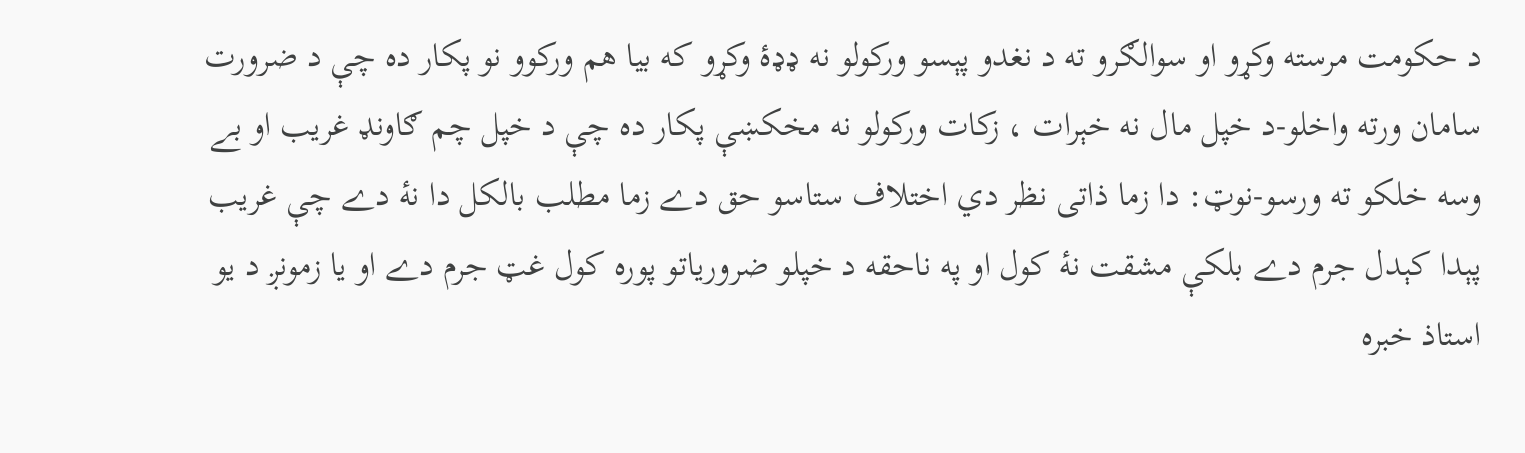د حکومت مرسته وکړو او سوالګرو ته د نغدو پېسو ورکولو نه ډډۀ وکړو که بيا هم ورکوو نو پکار ده چې د ضرورت سامان ورته واخلو-د خپل مال نه خېرات ، زکات ورکولو نه مخکښې پکار ده چې د خپل چم ګاونډ غريب او بے وسه خلکو ته ورسو-نوټ: دا زما ذاتی نظر دي اختلاف ستاسو حق دے زما مطلب بالکل دا نۀ دے چې غريب پېدا کېدل جرم دے بلکې مشقت نۀ کول او په ناحقه د خپلو ضرورياتو پوره کول غټ جرم دے او يا زمونږ د يو استاذ خبره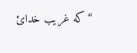“که غریب خدائ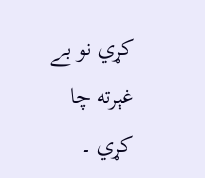کړي نو بے غېرته چا کړي ۔